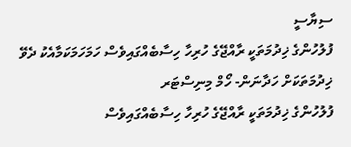ސިޔާސީ
ފުލުހުންގެ ޚިދުމަތަކީ ރާއްޖޭގެ ހުރިހާ ހިސާބެއްގައިވެސް ހަމަހަމަކަމާއެކު ދެވޭ ޚިދުމަތަކަށް ހަދާނަން- ހޯމް މިނިސްޓަރ
ފުލުހުންގެ ޚިދުމަތަކީ ރާއްޖޭގެ ހުރިހާ ހިސާބެއްގައިވެސް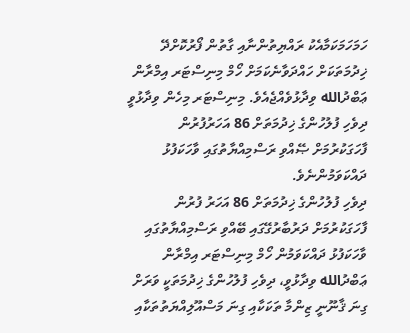ހަމަހަމަކަމާއެކު ރައްޔިތުންނާއި ގާތުން ފޯރުކޮށްދޭ ޚިދުމަތަކަށް ހައްދަވާނެކަމަށް ހޯމް މިނިސްޓަރ އިމްރާން ޢަބްދުالله ވިދާޅުވެއްޖެއެވެ. މިނިސްޓަރ މިހެން ވިދާޅުވީ ދިވެހި ފުލުހުންގެ ޚިދުމަތަށް 86 އަހަރުފުރުން ފާހަގަކުރުމަށް ޞޭއްވި ރަސްމިއްޔާތުގައި ވާހަކަފުޅު ދައްކަވަމުންނެވެ.
ދިވެހި ފުލުހުންގެ ޚިދުމަތަށް 86 އަހަރު ފުރުން ފާހަގަކުރުމަށް ދަރުބާރުގޭގައި ބޭއްވި ރަސްމިއްޔާތުގައި ވާހަކަފުޅު ދައްކަވަމުން ހޯމް މިނިސްޓަރ އިމްރާން ޢަބްދުالله ވިދާޅުވީ، ދިވެހި ފުލުހުންގެ ޚިދުމަތަކީ ވަރަށް ގިނަ ޤާނޫނީ ޒިންމާ ތަކަކާއި ގިނަ މަސްއޫލިއްޔަތުތަކާއި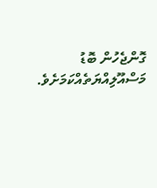ގޮންޖެހުން ބޮޑު މަސްއޫލިއްޔަތެއްކަމަށެވެ.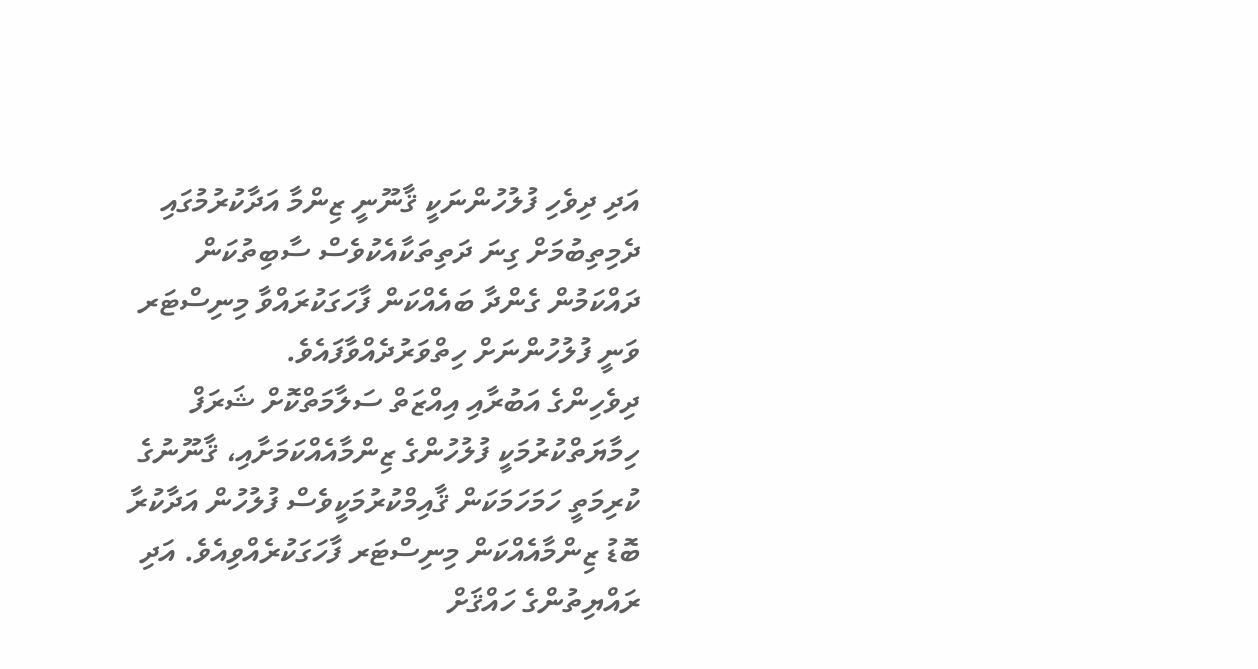އަދި ދިވެހި ފުލުހުންނަކީ ޤާނޫނީ ޒިންމާ އަދާކުރުމުގައި ދެމިތިބުމަށް ގިނަ ދަތިތަކާއެކުވެސް ސާބިތުކަން ދައްކަމުން ގެންދާ ބައެއްކަން ފާހަގަކުރައްވާ މިނިސްޓަރ ވަނީ ފުލުހުންނަށް ހިތްވަރުދެއްވާފައެވެ.
ދިވެހިންގެ އަބުރާއި އިއްޒަތް ސަލާމަތްކޮށް ޝަރަފް ހިމާޔަތްކުރުމަކީ ފުލުހުންގެ ޒިންމާއެއްކަމަށާއި، ޤާނޫނުގެ ކުރިމަތީ ހަމަހަމަކަން ޤާއިމްކުރުމަކީވެސް ފުލުހުން އަދާކުރާ ބޮޑު ޒިންމާއެއްކަން މިނިސްޓަރ ފާހަގަކުރެއްވިއެވެ. އަދި ރައްޔިތުންގެ ހައްޤަށް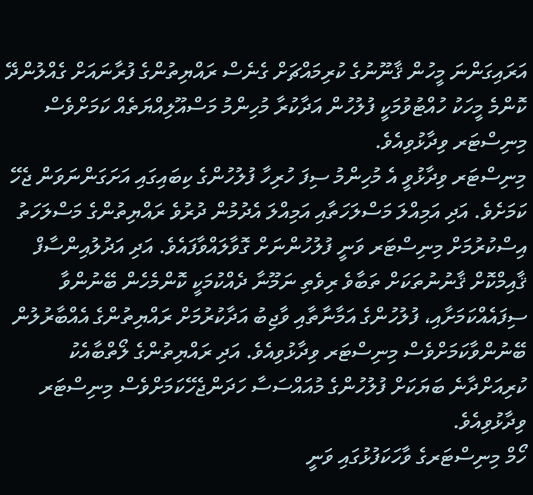އަރައިގަންނަ މީހުން ޤާނޫނުގެ ކުރިމައްޗަށް ގެނެސް ރައްޔިތުންގެ ފުރާނައަށް ގެއްލުންދޭ ކޮންމެ މީހަކު ހުއްޓުވުމަކީ ފުލުހުން އަދާކުރާ މުހިންމު މަސްއޫލިއްޔަތެއް ކަމަށްވެސް މިނިސްޓަރ ވިދާޅުވިއެވެ.
މިނިސްޓަރ ވިދާޅުވީ އެ މުހިންމު ސިފަ ހުރިހާ ފުލުހުންގެ ކިބައިގައި އަށަގަންނަވަން ޖެހޭ ކަމަށެވެ. އަދި އަމިއްލަ މަސްލަހަތާއި އަމިއްލަ އެދުމުން ދުރުވެ ރައްޔިތުންގެ މަސްލަހަތު އިސްކުރުމަށް މިނިސްޓަރ ވަނީ ފުލުހުންނަށް ގޮވާލައްވާފައެވެ. އަދި އަދުލުއިންސާފް ޤާއިމްކޮށް ޤާނުނުތަކަށް ތަބާވެ ރިވެތި ނަމޫނާ ދެއްކުމަކީ ކޮންމެހެން ބޭނުންވާ ސިފައެއްކަމަށާއި، ފުލުހުންގެ އަމާނާތާއި ވާޖިބު އަދާކުރުމަށް ރައްޔިތުންގެ އެއްބާރުލުން ބޭނުންވާކަމަށްވެސް މިނިސްޓަރ ވިދާޅުވިއެވެ. އަދި ރައްޔިތުންގެ ލޯތްބާއެކު ކުރިއަށްދާނެ ބަޔަކަށް ފުލުހުންގެ މުއައްސަސާ ހަދަންޖެހޭކަމަށްވެސް މިނިސްޓަރ ވިދާޅުވިއެވެ.
ހޯމް މިނިސްޓަރގެ ވާހަކަފުޅުގައި ވަނީ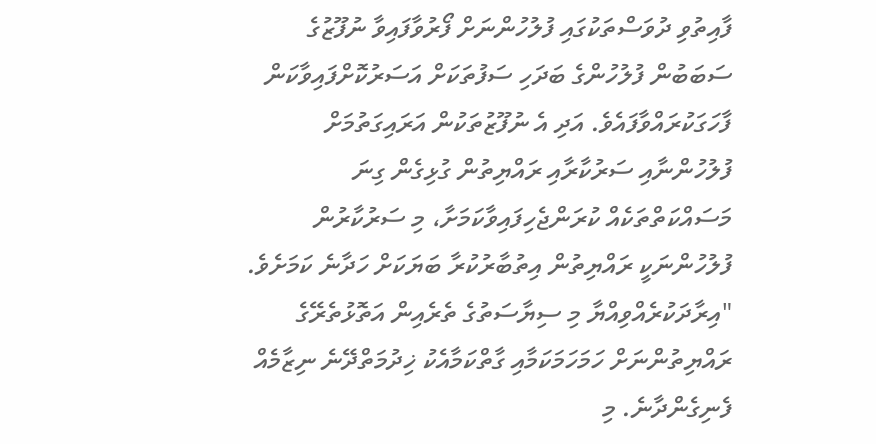ފާއިތުވި ދުވަސްތަކުގައި ފުލުހުންނަށް ފޯރުވާފައިވާ ނުފޫޒުގެ ސަބަބުން ފުލުހުންގެ ބަދަހި ސަފުތަކަށް އަސަރުކޮށްފައިވާކަން ފާހަގަކުރައްވާފައެވެ. އަދި އެ ނުފޫޒުތަކުން އަރައިގަތުމަށް ފުލުހުންނާއި ސަރުކާރާއި ރައްޔިތުން ގުޅިގެން ގިނަ މަސައްކަތްތަކެއް ކުރަންޖެހިފައިވާކަމަށާ، މި ސަރުކާރުން ފުލުހުންނަކީ ރައްޔިތުން އިތުބާރުކުރާ ބަޔަކަށް ހަދާނެ ކަމަށެވެ.
"އިރާދަކުރެއްވިއްޔާ މި ސިޔާސަތުގެ ތެރެއިން އަތޮޅުތެރޭގެ ރައްޔިތުންނަށް ހަމަހަމަކަމާއި ގާތްކަމާއެކު ޚިދުމަތްދޭނެ ނިޒާމެއް ފެނިގެންދާނެ. މި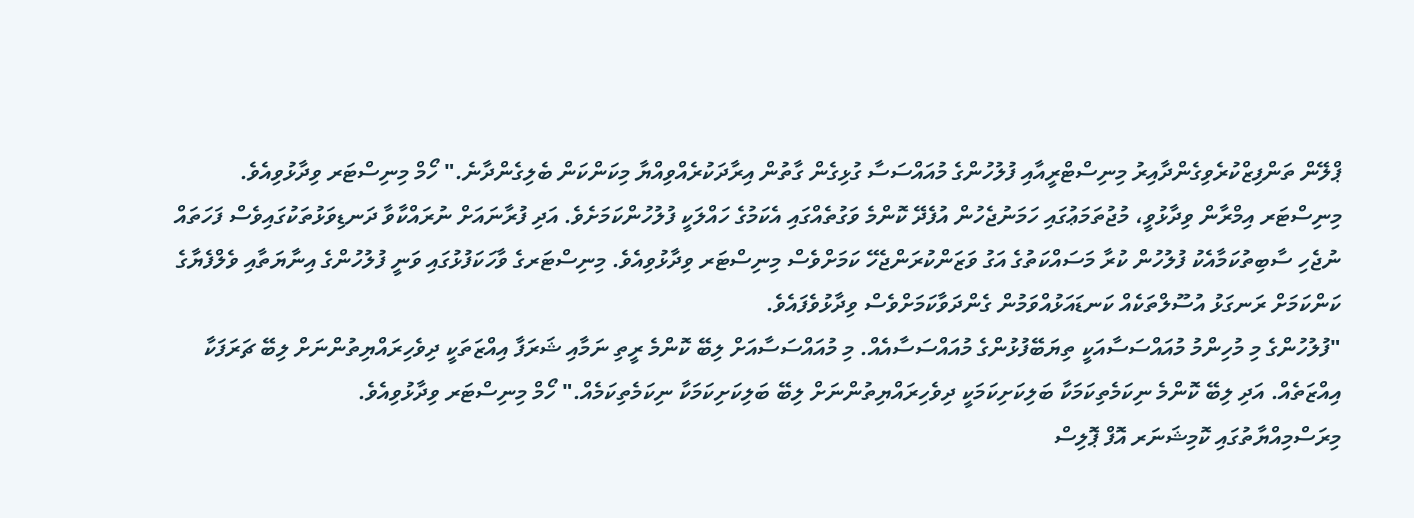ޕްލޭން ތަންފިޒްކުރެވިގެންދާއިރު މިނިސްޓްރީއާއި ފުލުހުންގެ މުއައްސަސާ ގުޅިގެން ގާތުން އިރާދަކުރެއްވިއްޔާ މިކަންކަން ބެލިގެންދާނެ." ހޯމް މިނިސްޓަރ ވިދާޅުވިއެވެ.
މިނިސްޓަރ އިމްރާން ވިދާޅުވީ، މުޖުތަމަޢުގައި ހަމަނުޖެހުން އުފެދޭ ކޮންމެ ވަގުތެއްގައި އެކަމުގެ ހައްލަކީ ފުލުހުންކަމަށެވެ. އަދި ފުރާނައަށް ނުރައްކާވާ ދަނޑިވަޅުތަކުގައިވެސް ފަހަތައް ނުޖެހި ސާބިތުކަމާއެކު ފުލުހުން ކުރާ މަސައްކަތުގެ އަގު ވަޒަންކުރަންޖެހޭ ކަމަށްވެސް މިނިސްޓަރ ވިދާޅުވިއެވެ. މިނިސްޓަރގެ ވާހަކަފުޅުގައި ވަނީ ފުލުހުންގެ އިނާޔަތާއި ވެލްފެޔާގެ ކަންކަމަށް ރަނގަޅު އުސޫލްތަކެއް ކަނޑައަޅުއްވަމުން ގެންދަވާކަމަށްވެސް ވިދާޅުވެފައެވެ.
"ފުލުހުންގެ މި މުހިންމު މުއައްސަސާއަކީ ތިޔަބޭފުޅުންގެ މުއައްސަސާއެއް. މި މުއައްސަސާއަށް ލިބޭ ކޮންމެ ރީތި ނަމާއި ޝަރަފާ އިއްޒަތަކީ ދިވެހިރައްޔިތުންނަށް ލިބޭ ޗަރަފަކާ އިއްޒަތެއް. އަދި ލިބޭ ކޮންމެ ނިކަމެތިކަމަކާ ބަލިކަށިކަމަކީ ދިވެހިރައްޔިތުންނަށް ލިބޭ ބަލިކަށިކަމަކާ ނިކަމެތިކަމެއް." ހޯމް މިނިސްޓަރ ވިދާޅުވިއެވެ.
މިރަސްމިއްޔާތުގައި ކޮމިޝަނަރ އޮފް ޕޮލިސް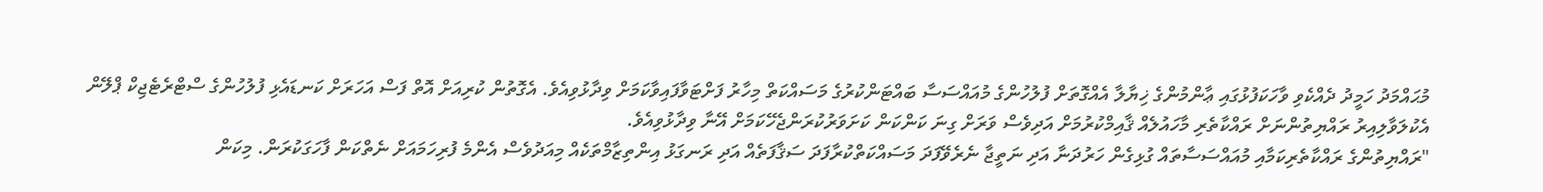މުޙައްމަދު ހަމީދު ދެއްކެވި ވާހަކަފުޅުގައި ޢާންމުންގެ ޚިޔާލާ އެއްގޮތަށް ފުލުހުންގެ މުއައްސަސާ ބައްޓަންކުރުގެ މަސައްކަތް މިހާރު ފަށްޓަވާފައިވާކަމަށް ވިދާޅުވިއެވެ. އެގޮތުން ކުރިއަށް އޮތް ފަސް އަހަރަށް ކަނޑައެޅި ފުލުހުންގެ ސްޓްރެޓެޖިކް ޕްލޭން އެކުލަވާލިއިރު ރައްޔިތުންނަށް ރައްކާތެރި މާހައުލެއް ޤާއިމްކުރުމަށް އަދިވެސް ވަރަށް ގިނަ ކަންކަން ކަށަވަރުކުރަންޖެހޭކަމަށް އޭނާ ވިދާޅުވިއެވެ.
"ރައްޔިތުންގެ ރައްކާތެރިކަމާއި މުއައްސަސާތައް ގުޅިގެން ހަރުދަނާ އަދި ނަތީޖާ ނެރެވޭފަދަ މަސައްކަތްކުރާފަދަ ސަޤާފަތެއް އަދި ރަނގަޅު އިންތިޒާމްތަކެއް މިއަދުވެސް އެންމެ ފުރިހަމައަށް ނެތްކަން ފާހަގަކުރަން. މިކަން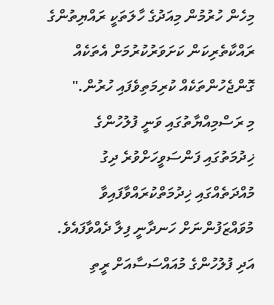މިހެން ހުރުމުން މިއަދުގެ ހާލަތަކީ ރައްޔިތުންގެ ރައްކާތެރިކަން ކަށަވަރުކުރުމަށް އެތަކެއް ގޮންޖެހުންތަކެއް ކުރިމަތިވެފައި ހުރުން."
މި ރަސްމިއްޔާތުގައި ވަނީ ފުލުހުންގެ ޚިދުމަތުގައި ފަންސަވީހަށްވުރެ ދިގު މުއްދަތެއްގައި ޚިދުމަތްކުރައްވާފައިވާ މުވައްޒަފުންނަށް ހަނދާނީ ފިލާ ދެއްވާފައެވެ. އަދި ފުލުހުންގެ މުއައްސަސާއަށް ރީތި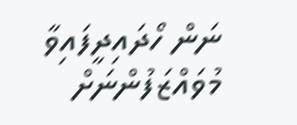ނަން ހޯދައިދީފައިވާ މުވައްޒަފުންނަށް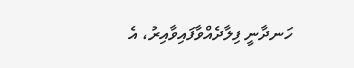ހަނދާނީ ފިލާދެއްވާފައިވާއިރު، އެ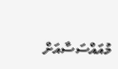މުއައްސަސާއަށް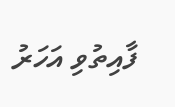ފާއިތުވި އަހަރު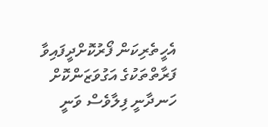އެހީތެރިކަން ފޯރުކޮށްދީފައިވާ ފަރާތްތަކުގެ އަގުވަޒަންކޮށް ހަނދާނީ ފިލާވެސް ވަނީ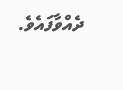ދެއްވާފައެވެ.